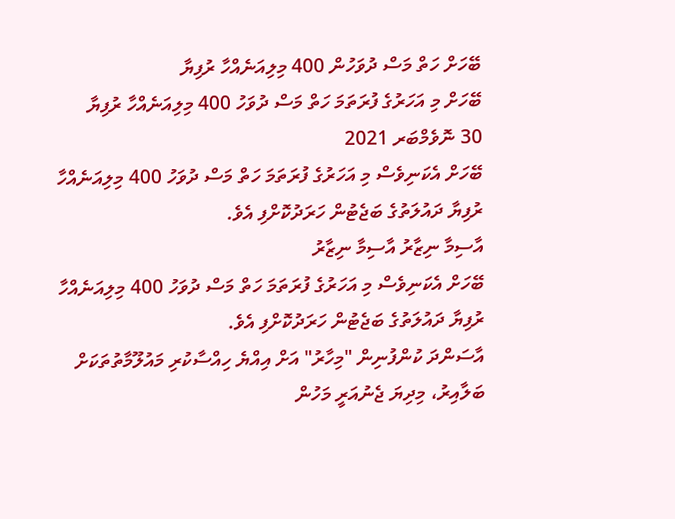ބޭހަށް ހަތް މަސް ދުވަހުން 400 މިލިއަނެއްހާ ރުފިޔާ
ބޭހަށް މި އަހަރުގެ ފުރަތަމަ ހަތް މަސް ދުވަހު 400 މިލިއަނެއްހާ ރުފިޔާ
30 ނޮވެމްބަރ 2021
ބޭހަށް އެކަނިވެސް މި އަހަރުގެ ފުރަތަމަ ހަތް މަސް ދުވަހު 400 މިލިއަނެއްހާ ރުފިޔާ ދައުލަތުގެ ބަޖެޓުން ހަރަދުކޮށްފި އެވެ.
އާސިމާ ނިޒާރު އާސިމާ ނިޒާރު
ބޭހަށް އެކަނިވެސް މި އަހަރުގެ ފުރަތަމަ ހަތް މަސް ދުވަހު 400 މިލިއަނެއްހާ ރުފިޔާ ދައުލަތުގެ ބަޖެޓުން ހަރަދުކޮށްފި އެވެ.
އާސަންދަ ކުންފުނިން "މިހާރު" އަށް އިއްޔެ ހިއްސާކުރި މައުލޫމާތުތަކަށް ބަލާއިރު، މިދިޔަ ޖެނުއަރީ މަހުން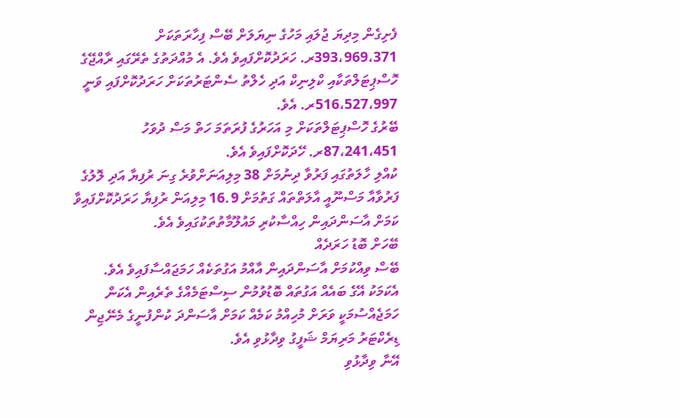ފެށިގެން މިދިޔަ ޖުލައި މަހުގެ ނިޔަލަށް ބޭސް ފިހާރަތަކަށް 393،969،371ރ. ހަރަދުކޮށްފައިވެ އެވެ. އެ މުއްދަތުގެ ތެރޭގައި ރާއްޖޭގެ ހޮސްޕިޓަލްތަކާއި ކްލިނިކް އަދި ހެލްތު ސެންޓަރުތަކަށް ހަރަދުކޮށްފައި ވަނީ 516،527،997ރ. އެވެ.
ބޭރުގެ ހޮސްޕިޓަލްތަކަށް މި އަހަރުގެ ފުރަތަމަ ހަތް މަސް ދުވަހު 87،241،451ރ. ހޭދަކޮށްފައިވެ އެވެ.
ކުއްލި ހާލަތުގައި ފަރުވާ ދިނުމަށް 38 މިލިއަނަށްވުރެ ގިނަ ރުފިޔާ އަދި ލޮލުގެ ފަރުވާއާ މަސްނޫއީ އާލަތްތައް ގަތުމަށް 16.9 މިލިއަން ރުފިޔާ ހަރަދުކޮށްފައިވާ ކަމަށް އާސަންދައިން ހިއްސާކުރި މައުލޫމާތުތަކުގައިވެ އެވެ.
ބޭހަށް ބޮޑު ހަރަދެއް
ބޭސް ވިއްކުމަށް އާސަންދައިން އާއްމު އަގުތަކެއް ހަމަޖައްސާފައިވެ އެވެ. އެކަމަކު އޭގެ ބައެއް އަގުތައް ބޮޑުވުމުން ސިސްޓަމެއްގެ ތެރެއިން އެކަން ހަމަޖެއްސުމަކީ ވަރަށް މުހިއްމު ކަމެއް ކަމަށް އާސަންދަ ކުންފުނީގެ މެނޭޖިން ޑިރެކްޓަރު މަރިޔަމް ޝަފީގު ވިދާޅުވި އެވެ.
އޭނާ ވިދާޅުވި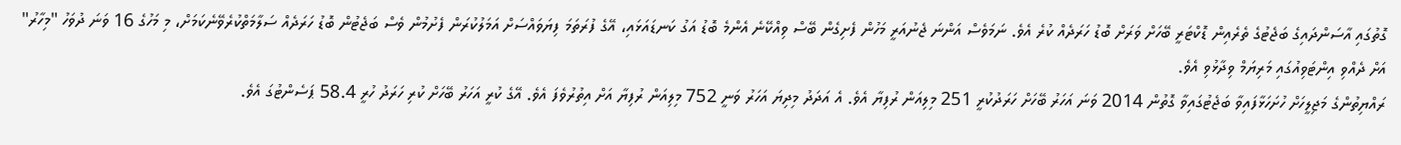ގޮތުގައި އާސަންދައިގެ ބަޖެޓުގެ ތެރެއިން ޑޮކްޓަރީ ބޭހަށް ވަރަށް ބޮޑު ހަރަދެއް ކުރެ އެވެ. ނަމަވެސް އަންނަ ޖެނުއަރީ މަހުން ފެށިގެން ބޭސް ވިއްކޭނެ އެންމެ ބޮޑު އަގު ކަނޑައަޅައި، އޭގެ ފުރަތަމަ ފިޔަވައްސަށް އަމަލުކުރަން ފެށުމުން ވެސް ބަޖެޓުން ބޮޑު ހަރަދެއް ސަލާމަތްކުރެވޭނެކަމަށް، މި މަހުގެ 16 ވަނަ ދުވަހު "މިހާރު" އަށް ދެއްވި އިންޓަވިއުގައި މަރިޔަމް ވިދާޅުވި އެވެ.
ރައްޔިތުންގެ މަޖިލީހަށް ހުށަހަޅާފައިވާ ބަޖެޓުގައިވާ ގޮތުން 2014 ވަނަ އަހަރު ބޭހަށް ހަރަދުކުރީ 251 މިލިއަން ރުފިޔާ އެވެ. އެ އަދަދު މިދިޔަ އަހަރު ވަނީ 752 މިލިއަން ރުފިޔާ އަށް އިތުރުވެފަ އެވެ. އޭގެ ކުރީ އަހަރު ބޭހަށް ކުރި ހަރަދު ހުރީ 58.4 ޕަސެންޓުގަ އެވެ.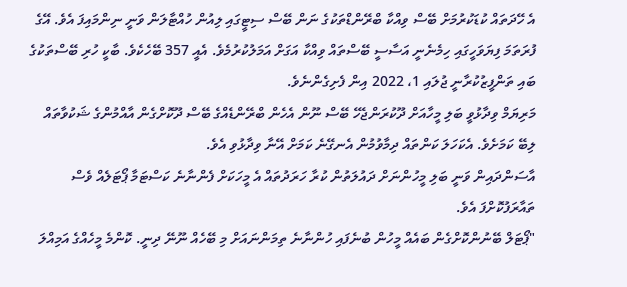އެ ހޭދަތައް ކުޑަކުރުމަށް ބޭސް ވިއްކާ ބްރޭންޑްތަކުގެ ނަން ބޭސް ސިޓީގައި ލިއުން ހުއްޓާލަން ވަނީ ނިންމައިފަ އެވެ. އޭގެ ފުރަތަމަ ފިޔަވަހީގައި ހިމެނެނީ އަސާސީ ބޭސްތައް ވިއްކާ އަގަށް އަމަލުކުރުމެވެ. އެއީ 357 ބޭހެކެވެ. ބާކީ ހުރި ބޭސްތަކުގެ ބައި ތަންފީޒުކުރާނީ ޖުލައި 1، 2022 އިން ފެށިގެންނެވެ.
މަރިޔަމް ވިދާޅުވީ ބަލި މީހާއަށް ދޫކުރަންޖެހޭ ބޭސް ނޫން އެހެން ބްރޭންޑެއްގެ ބޭސް ދޫކޮށްގެން އާއްމުންގެ ޝަކުވާތައް ލިބޭ ކަމަށެވެ. އެކަހަލަ ކަންތައް ދިމާވުމުން އެނގޭނެ ކަމަށް އޭނާ ވިދާޅުވި އެވެ.
އާސަންދައިން ވަނީ ބަލި މީހުންނަށް ދައުލަތުން ކުރާ ހަރަދުތައް އެ މީހަކަށް ފެންނާނެ ކަސްޓަމާ ޕޯޓަލެއް ވެސް ތައާރަފުކޮށްފަ އެވެ.
"ޕޯޓަލް ބޭނުންކޮށްގެން ބައެއް މީހުން ބުނެފައި ހުންނާނެ ތިމަންނައަށް މި ބޭހެއް ނޫނޭ ދިނީ. ކޮންމެ މީހެއްގެ އަމިއްލަ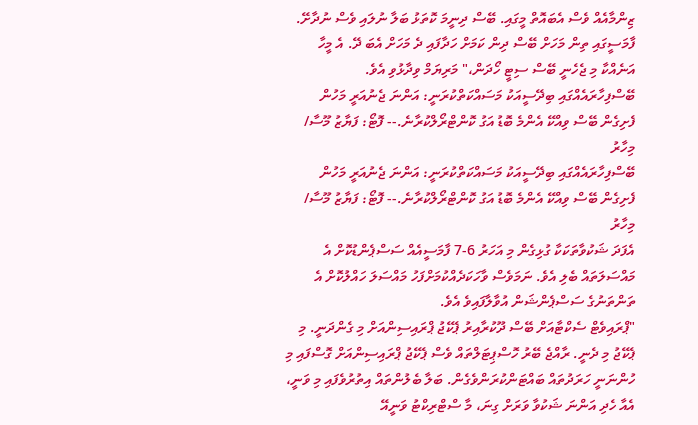ޒިންމާއެއް ވެސް އެބައޮތް މީގައި. ބޭސް ދިނީމަ ކޮތަޅު ބަލާ ނުލައި ވެސް ނުދާށޭ. ފާމަސީގައި ތިން މަހަށް ބޭސް ދިން ކަމަށް ހަދާފައި ދެ މަހަށް އެބަ ދޭ. އެ މީހާ އަނެއްކާ މި ޖެހެނީ ބޭސް ސިޓީ ހޯދަން،" މަރިޔަމް ވިދާޅުވި އެވެ.
ބޭސްފިހާރައެއްގައި ބިދޭސީއަކު މަސައްކަތްކުރަނީ: އަންނަ ޖެނުއަރީ މަހުން ފެށިގެން ބޭސް ވިއްކޭ އެންމެ ބޮޑު އަގު ކޮންޓްރޯލްކުރާނެ.-- ފޮޓޯ: ފަޔާޒު މޫސާ/ މިހާރު
ބޭސްފިހާރައެއްގައި ބިދޭސީއަކު މަސައްކަތްކުރަނީ: އަންނަ ޖެނުއަރީ މަހުން ފެށިގެން ބޭސް ވިއްކޭ އެންމެ ބޮޑު އަގު ކޮންޓްރޯލްކުރާނެ.-- ފޮޓޯ: ފަޔާޒު މޫސާ/ މިހާރު
އެފަދަ ޝަކުވާތަކަކާ ގުޅިގެން މި އަހަރު 6-7 ފާމަސީއެއް ސަސްޕެންޑުކޮށް އެ މައްސަލަތައް ބެލި އެވެ. ނަމަވެސް ވާހަކަދެއްކުމަށްފަހު މައްސަލަ ހައްލުކޮށް އެ ތަންތަނުގެ ސަސްޕެންޝަން އުވާލާފައިވެ އެވެ.
"ޕްރައިވެޓް ސެކްޓާއަށް ބޭސް ދޫކުރާއިރު ޕެކޭޖު ޕްރައިސިންއަށް މި ގެންދަނީ. މި ޕެކޭޖު މި ދެނީ. ރާއްޖެ ބޭރު ހޮސްޕިޓަލްތައް ވެސް ޕެކޭޖު ޕްރައިސިންއަށް ގޮސްފައި މި ހުންނަނީ ހަރަދުތައް ބައްޓަންކުރަންވެގެން. ބަލާ ބެލުންތައް އިތުރުވެފައި މި ވަނީ، އެއާ ހެދި އަންނަ ޝަކުވާ ވަރަށް ގިނަ، މާ ސްޓްރިކްޓު ވަނީއޭ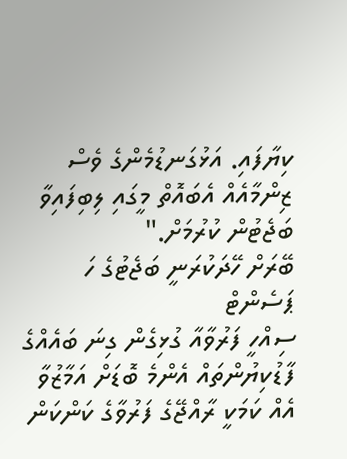ކިޔާފައި. އަޅުގަނޑުމެންގެ ވެސް ޒިންމާއެއް އެބައޮތް މީގައި ލިބިފައިވާ ބަޖެޓުން ކުރުމަށް."
ބޭރަށް ހޭދަކުރަނީ ބަޖެޓުގެ ހަ ޕަސެންޓް
ސިއްހީ ފަރުވާއާ ގުޅިގެން ގިނަ ބައެއްގެ ފާޑުކިޔުންތައް އެންމެ ބޮޑަށް އަމާޒުވާ އެއް ކަމަކީ ރާއްޖޭގެ ފަރުވާގެ ކަންކަން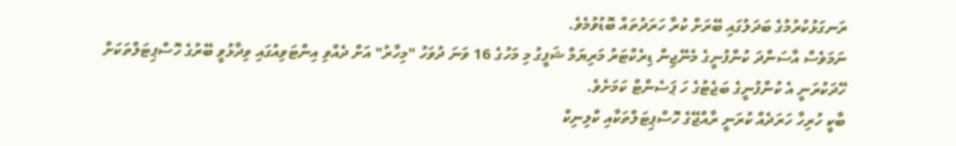ރަނގަޅުކުރުމުގެ ބަދަލުގައި ބޭރަށް ކުރާ ހަރަދުތައް ބޮޑުވުމެވެ.
ނަމަވެސް އާސަންދަ ކުންފުނީގެ މެނޭޖިން ޑިރެކްޓަރު މަރިޔަމް ޝަފީގު މި މަހުގެ 16 ވަނަ ދުވަހު "މިހާރު" އަށް ދެއްވި އިންޓަވިއުގައި ވިދާޅުވީ ބޭރުގެ ހޮސްޕިޓަލްތަކަށް ހޭދަކުރަނީ އެ ކުންފުނީގެ ބަޖެޓުގެ ހަ ޕަސެންޓް ކަމަށެވެ.
ބާކީ ހުރިހާ ހަރަދެއް ކުރަނީ ރާއްޖޭގެ ހޮސްޕިޓަލްތަކާއި ކްލިނިކް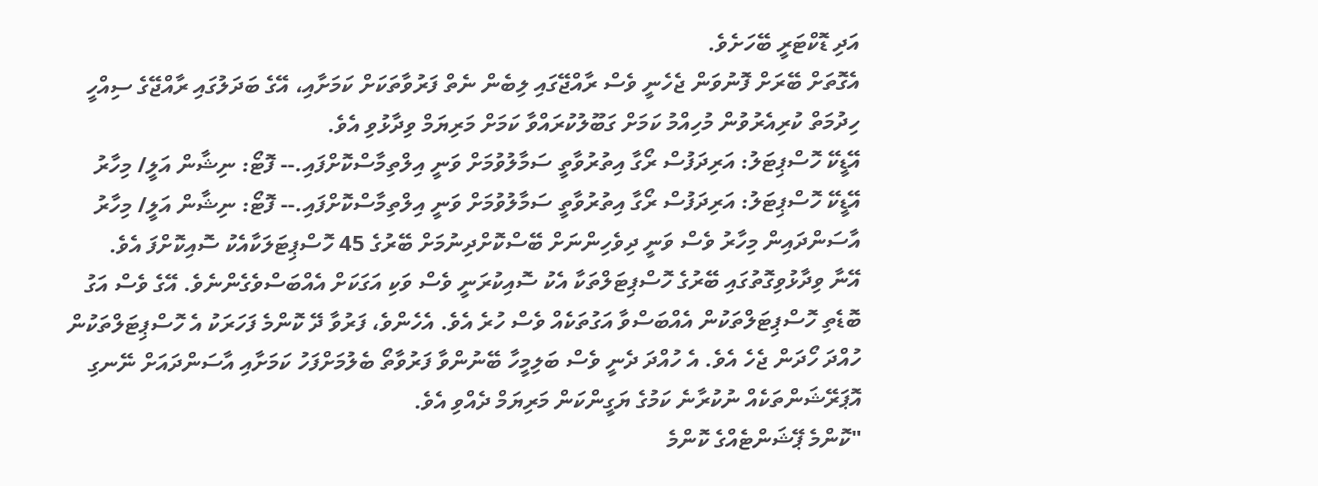އަދި ޑޮކްޓަރީ ބޭހަށެވެ.
އެގޮތަށް ބޭރަށް ފޮނުވަން ޖެހެނީ ވެސް ރާއްޖޭގައި ލިބެން ނެތް ފަރުވާތަކަށް ކަމަށާއި، އޭގެ ބަދަލުގައި ރާއްޖޭގެ ސިއްހީ ހިދުމަތް ކުރިއެރުވުން މުހިއްމު ކަމަށް ގަބޫލުކުރައްވާ ކަމަށް މަރިޔަމް ވިދާޅުވި އެވެ.
އޭޑީކޭ ހޮސްޕިޓަލު: އަރިދަފުސް ރޯގާ އިތުރުވާތީ ސަމާލުވުމަށް ވަނީ އިލްތިމާސްކޮށްފައި.-- ފޮޓޯ: ނިޝާން އަލީ/ މިހާރު
އޭޑީކޭ ހޮސްޕިޓަލު: އަރިދަފުސް ރޯގާ އިތުރުވާތީ ސަމާލުވުމަށް ވަނީ އިލްތިމާސްކޮށްފައި.-- ފޮޓޯ: ނިޝާން އަލީ/ މިހާރު
އާސަންދައިން މިހާރު ވެސް ވަނީ ދިވެހިންނަށް ބޭސްކޮށްދިނުމަށް ބޭރުގެ 45 ހޮސްޕިޓަލަކާއެކު ސޮއިކޮށްފަ އެވެ.
އޭނާ ވިދާޅުވިގޮތުގައި ބޭރުގެ ހޮސްޕިޓަލްތަކާ އެކު ސޮއިކުރަނީ ވެސް ވަކި އަގަކަށް އެއްބަސްވެގެންނެވެ. އޭގެ ވެސް އަގު ބޮޑެތި ހޮސްޕިޓަލްތަކުން އެއްބަސްވާ އަގުތަކެއް ވެސް ހުރެ އެވެ. އެހެންވެ، ފަރުވާ ދޭ ކޮންމެ ފަހަރަކު އެ ހޮސްޕިޓަލްތަކުން ހުއްދަ ހޯދަން ޖެހެ އެވެ. އެ ހުއްދަ ދެނީ ވެސް ބަލިމީހާ ބޭނުންވާ ފަރުވާތޯ ބެލުމަށްފަހު ކަމަށާއި އާސަންދައަށް ނޭނގި އޮޕަރޭޝަންތަކެއް ނުކުރާނެ ކަމުގެ ޔަގީންކަން މަރިޔަމް ދެއްވި އެވެ.
"ކޮންމެ ޕޭޝަންޓެއްގެ ކޮންމެ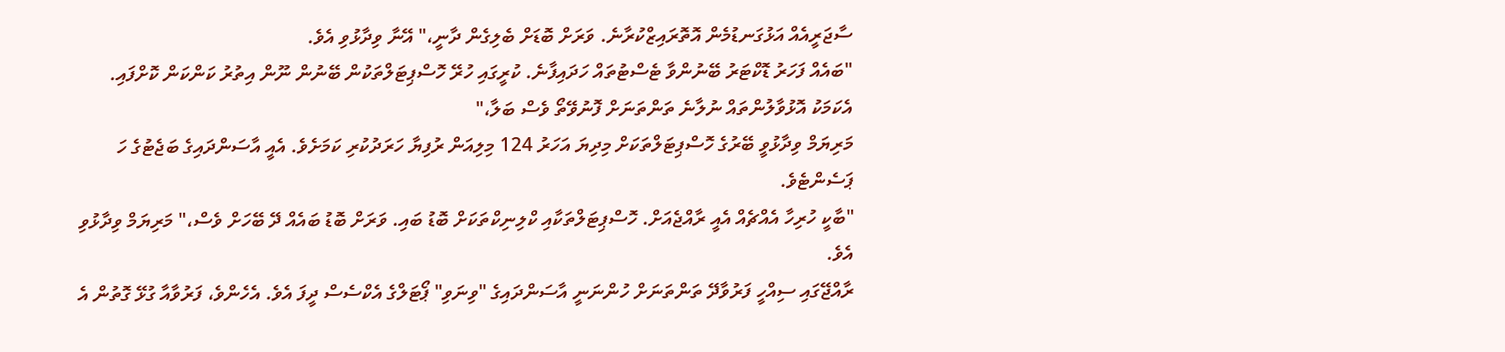ސާޖަރީއެއް އަޅުގަނޑުމެން އޮތޮރައިޒްކުރާނެ. ވަރަށް ބޮޑަށް ބެލިގެން ދާނީ،" އޭނާ ވިދާޅުވި އެވެ.
"ބައެއް ފަހަރު ޑޮކްޓަރު ބޭނުންވާ ޓެސްޓުތައް ހަދައިފާނެ. ކުރީގައި ހުރޭ ހޮސްޕިޓަލްތަކުން ބޭނުން ނޫން އިތުރު ކަންކަން ކޮށްފައި. އެކަމަކު އޮޅުވާލުންތައް ނުލާނެ ތަންތަނަށް ފޮނުވޭތޯ ވެސް ބަލާ،"
މަރިޔަމް ވިދާޅުވީ ބޭރުގެ ހޮސްޕިޓަލްތަކަށް މިދިޔަ އަހަރު 124 މިލިއަން ރުފިޔާ ހަރަދުކުރި ކަމަށެވެ. އެއީ އާސަންދައިގެ ބަޖެޓުގެ ހަ ޕަސެންޓެވެ.
"ބާކީ ހުރިހާ އެއްޗެއް އެއީ ރާއްޖެއަށް. ހޮސްޕިޓަލްތަކާއި ކްލިނިކްތަކަށް ބޮޑު ބައި. ވަރަށް ބޮޑު ބައެއް ދޭ ބޭހަށް ވެސް،" މަރިޔަމް ވިދާޅުވި އެވެ.
ރާއްޖޭގައި ސިއްހީ ފަރުވާދޭ ތަންތަނަށް ހުންނަނީ އާސަންދައިގެ "ވިނަވި" ޕޯޓަލްގެ އެކްސެސް ދީފަ އެވެ. އެހެންވެ، ފަރުވާއާ ގުޅޭ ގޮތުން އެ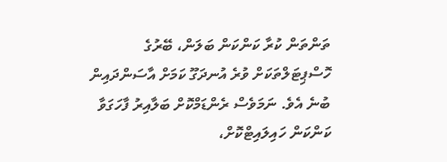ތަންތަން ކުރާ ކަންކަން ބަލަން، ބޭރުގެ ހޮސްޕިޓަލްތަކަށް ވުރެ އުނދަގޫ ކަމަށް އާސަންދައިން ބުނެ އެވެ. ނަމަވެސް ރެންޑަމްކޮށް ބަލާއިރު ފާހަގަވާ ކަންކަން ހައިލައިޓްކޮށް،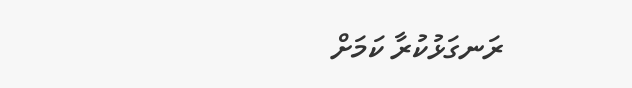ރަނގަޅުކުރާ ކަމަށް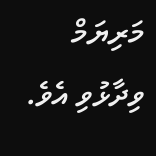މަރިޔަމް ވިދާޅުވި އެވެ.